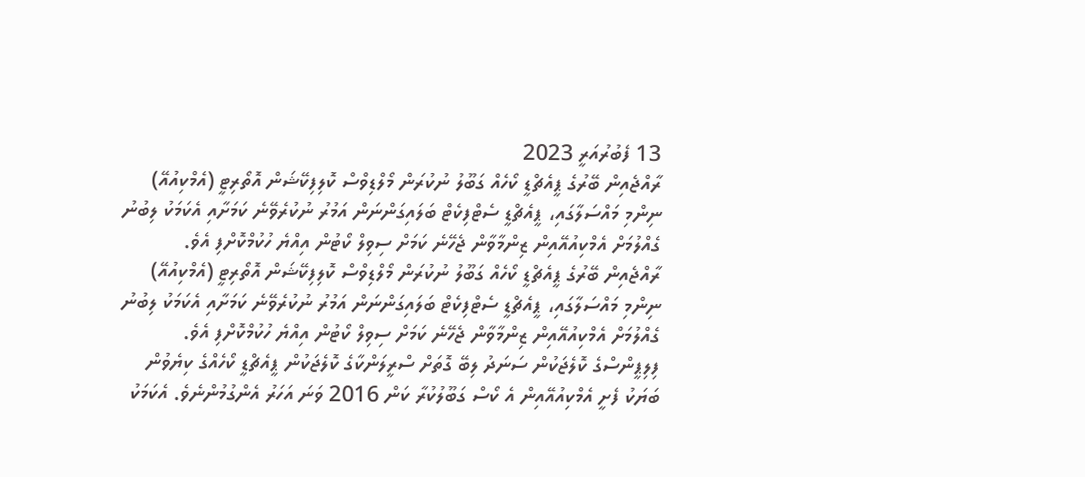13 ފެބުރުއަރީ 2023
ރާއްޖެއިން ބޭރުގެ ޕީއެޗްޑީ ކޯހެއް ގަބޫލު ނުކުރަން މޯލްޑިވްސް ކޮލިފިކޭޝަން އޮތޯރިޓީ (އެމްކިއުއޭ) ނިންމި މައްސަލާގައި، ޕީއެޗްޑީ ސެޓްފިކެޓް ބަލައިގަންނަން އަމުރު ނުކުރެވޭނެ ކަމަށާއި އެކަމަކު ލިބުނު ގެއްލުމަށް އެމްކިއުއޭއިން ޒިންމާވާން ޖެހޭނެ ކަމަށް ސިވިލް ކޯޓުން އިއްޔެ ހުކުމްކޮށްފި އެވެ.
ރާއްޖެއިން ބޭރުގެ ޕީއެޗްޑީ ކޯހެއް ގަބޫލު ނުކުރަން މޯލްޑިވްސް ކޮލިފިކޭޝަން އޮތޯރިޓީ (އެމްކިއުއޭ) ނިންމި މައްސަލާގައި، ޕީއެޗްޑީ ސެޓްފިކެޓް ބަލައިގަންނަން އަމުރު ނުކުރެވޭނެ ކަމަށާއި އެކަމަކު ލިބުނު ގެއްލުމަށް އެމްކިއުއޭއިން ޒިންމާވާން ޖެހޭނެ ކަމަށް ސިވިލް ކޯޓުން އިއްޔެ ހުކުމްކޮށްފި އެވެ.
ފިލިޕީންސްގެ ކޮލެޖަކުން ސަނަދު ލިބޭ ގޮތަށް ސްރީލަންކާގެ ކޮލެޖަކުން ޕީއެޗްޑީ ކޯހެއްގެ ކިޔެވުން ބަޔަކު ފެށީ އެމްކިއުއޭއިން އެ ކޯސް ގަބޫލުކުރާ ކަން 2016 ވަނަ އަހަރު އެންގުމުންނެވެ. އެކަމަކު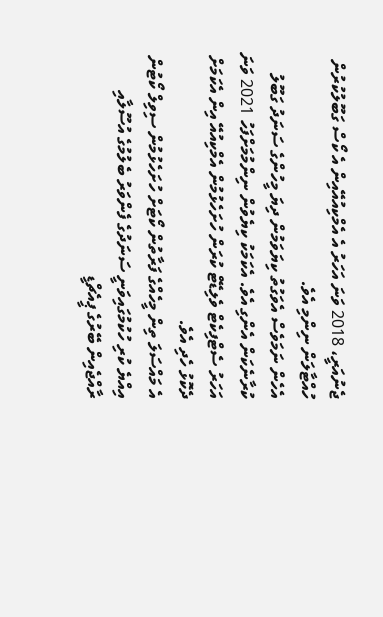ޖެނުއަރީ، 2018 ވަނަ އަހަރު އެ އެމްކިއުއޭއިން އެ ކޯސް ގަބޫލުކުރުން ހުއްޓާލަން ނިންމި އެވެ.
އެހެން ނަމަވެސް އެވަގުތު ކިޔަވަމުން ދިޔަ މީހުންގެ ސަނަދު ގަބޫލު ކުރާނެކަން އެންގި އެވެ. އެކަމަކު ކިޔެވުން ނިންމުމަށްފަހު 2021 ވަނަ އަހަރު ސެޓްފިކެޓް ވެލިޑޭޓް ކުރަން ހުށަހެޅުމުން އެމްކިއުއޭ އިން އެކަމަށް ދެކޮޅު ހެދި އެވެ.
އެ މައްސަލަ ތިން މީހެއްގެ ފަރާތުން ކޯޓަށް ހުށަހެޅުމުން ސިވިލް ކޯޓުން އިއްޔެ ކުރި ހުކުމުގައިވަނީ ސަނަދުގެ ފެންވަރު ބެލުމުގެ އުސޫލާއި ރާއްޖެއިން ބޭރުގެ ޕީއެޗްޑީ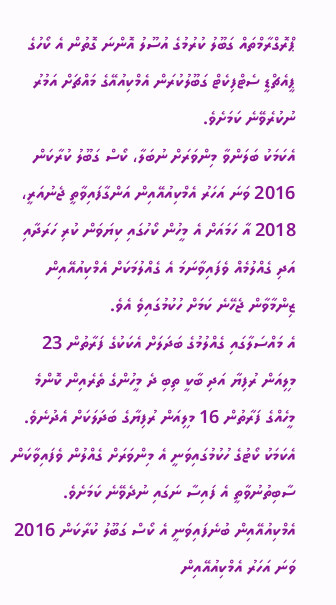ޕްރޮގްރާމްތައް ގަބޫލު ކުރުމުގެ އުސޫލު އޮންނަ ގޮތުން އެ ކޯހުގެ ޕީއެޗްޑީ ސެޓްފިކެޓް ގަބޫލުކުރަން އެމްކިއުއޭގެ މައްޗަށް އަމުރު ނުކުރެވޭނެ ކަމަށެވެ.
އެކަމަކު ބަލަންވާ މިންވަރަށް ނުބަލާ، ކޯސް ގަބޫލު ކުރާކަން 2016 ވަނަ އަހަރު އެމްކިއުއޭއިން އަންގާފައިވާތީ ޖެނުއަރީ، 2018 އާ ހަމައަށް އެ މީހުން ކޯހުގައި ކިޔަވަން ކުރި ހަރަދާއި އަދި ގެއްލުމެއް ވެފައިވާނަމަ އެ ގެއްލުމަކަށް އެމްކިއުއޭއިން ޒިންމާވާން ޖެހޭނެ ކަމަށް ހުކުމުގައިވެ އެވެ.
އެ މައްސަލާގައި ގެއްލުމުގެ ބަދަލަށް އެކަކުގެ ފަރާތުން 23 މިލިއަން ރުފިޔާ އަދި ބާކީ ތިބި ދެ މީހުންގެ ތެރެއިން ކޮންމެ މީހެއްގެ ފަރާތުން 16 މިލިއަން ރުފިޔާގެ ބަދަލަކަށް އެދުނެވެ. އެކަމަކު ކޯޓުގެ ހުކުމުގައިވަނީ އެ މިންވަރަށް ގެއްލުން ވެފައިވާކަން ސާބިތުނުވާތީ އެ ފައިސާ ނަގައި ނުދެވޭނެ ކަމަށެވެ.
އެމްކިއުއޭއިން ބުނެފައިވަނީ އެ ކޯސް ގަބޫލު ކުރާކަން 2016 ވަނަ އަހަރު އެމްކިއުއޭއިން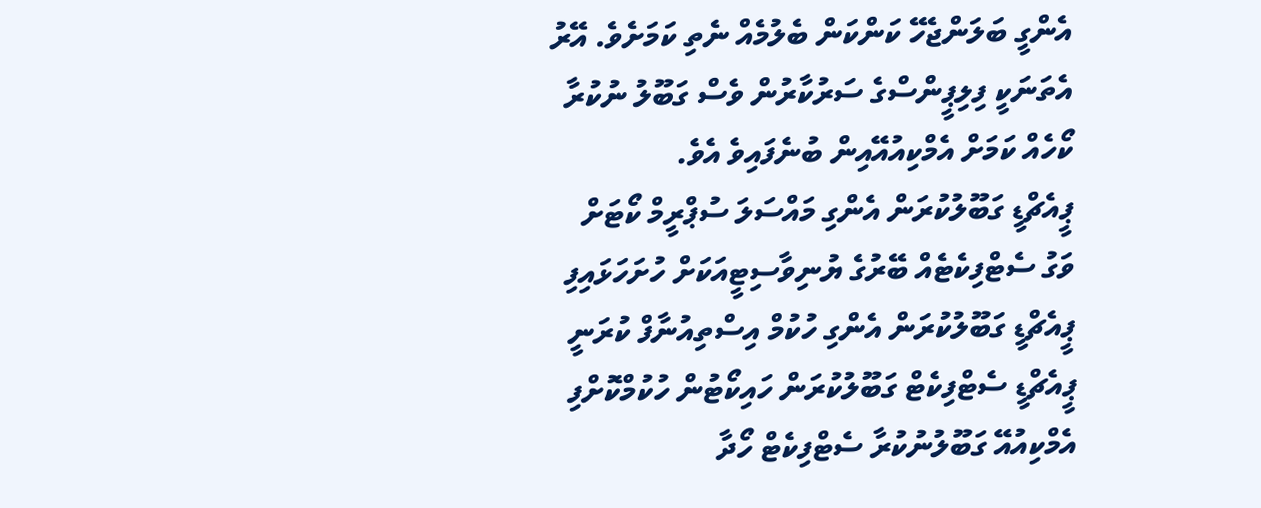އެންގީ ބަލަންޖެހޭ ކަންކަން ބެލުމެއް ނެތި ކަމަށެވެ. އޭރު އެތަނަކީ ފިލިޕީންސްގެ ސަރުކާރުން ވެސް ގަބޫލު ނުކުރާ ކޯހެއް ކަމަށް އެމްކިއުއޭއިން ބުނެފައިވެ އެވެ.
ޕީއެޗްޑީ ގަބޫލުކުރަން އެންގި މައްސަލަ ސުޕްރީމް ކޯޓަށް
ވަގު ސެޓްފިކެޓެއް ބޭރުގެ ޔުނިވާސިޓީއަކަށް ހުށަހަޅައިފި
ޕީއެޗްޑީ ގަބޫލުކުރަން އެންގި ހުކުމް އިސްތިއުނާފް ކުރަނީ
ޕީއެޗްޑީ ސެޓްފިކެޓް ގަބޫލުކުރަން ހައިކޯޓުން ހުކުމްކޮށްފި
އެމްކިއުއޭ ގަބޫލުނުކުރާ ސެޓްފިކެޓް ހޯދާ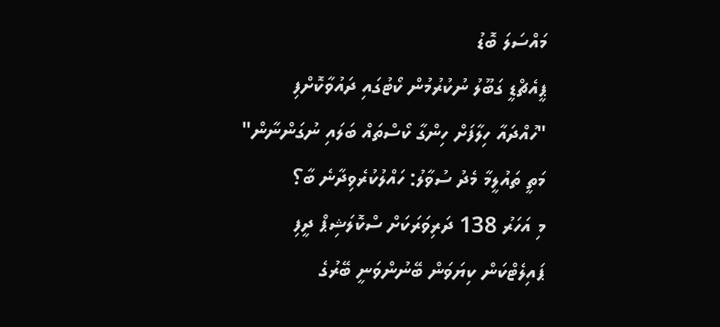މައްސަލަ ބޮޑު
ޕީއެޗްޑީ ގަބޫލު ނުކުރުމުން ކޯޓުގައި ދައުވާކޮށްފި
"ހުއްދައާ ހިލާފަށް ހިންގާ ކޯސްތައް ބަލައި ނުގަންނާން"
މަތީ ތައުލީމާ މެދު ސުވާލު: ހައްލުކުރެވިދާނެ ބާ؟
މި އަހަރު 138 ދަރިވަރަކަށް ސްކޮލަޝިޕް ދީފި
ޕައިލެޓްކަން ކިޔަވަން ބޭނުންވަނީ ބޭރުގެ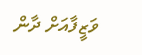ވަޒީފާއަށް ދާން